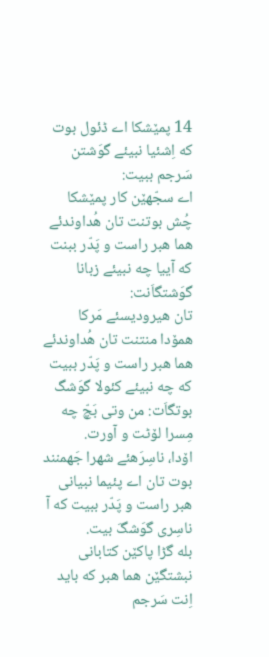14 پمێشکا اے ڈئول بوت که اِشئیا نبیئے گوَشتن سَرجم ببیت:
اے سجّهێن کار پمێشکا چُش بوتنت تان هُداوندئے هما هبر راست و پَدّر ببنت که آییا چه نبیئے زبانا گوَشتگاَنت:
تان هیرودیسئے مَرکا همۆدا منتنت تان هُداوندئے هما هبر راست و پَدّر ببیت که چه نبیئے کئولا گوَشگ بوتگاَت: من وتی بَچّ چه مِسرا لۆٹت و آورت.
اۆدا، ناسِرَهئے شهرا جَهمنند بوت تان اے پئیما نبیانی هبر راست و پَدّر ببیت که آ ناسِری گوَشگَ بیت.
بله گڑا پاکێن کتابانی نبشتگێن هما هبر که باید اِنت سَرجم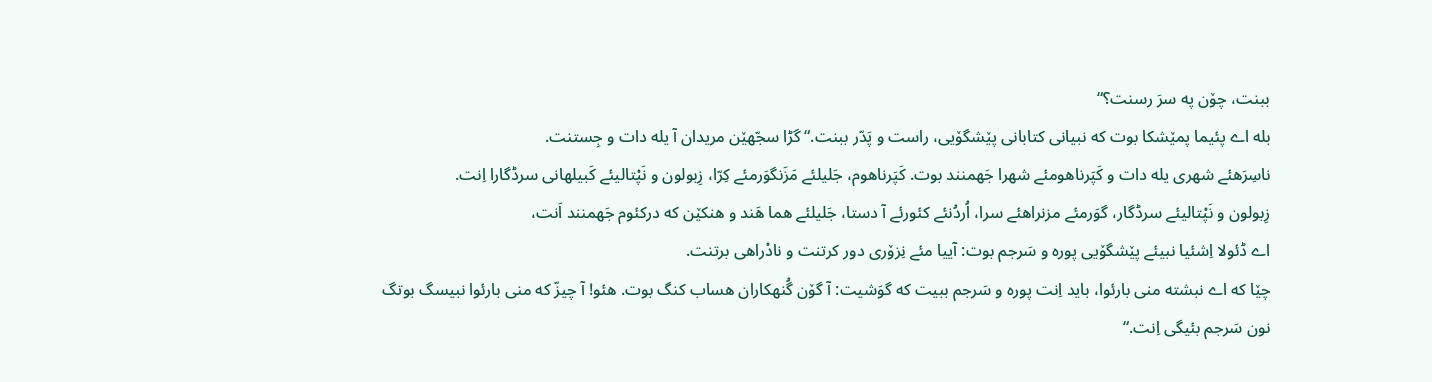ببنت، چۆن په سرَ رسنت؟“
بله اے پئیما پمێشکا بوت که نبیانی کتابانی پێشگۆیی، راست و پَدّر ببنت.“ گڑا سجّهێن مریدان آ یله دات و جِستنت.
ناسِرَهئے شهری یله دات و کَپَرناهومئے شهرا جَهمنند بوت. کَپَرناهوم، جَلیلئے مَزَنگوَرمئے کِرّا، زِبولون و نَپْتالیئے کَبیلهانی سرڈگارا اِنت.
زِبولون و نَپْتالیئے سرڈگار، گوَرمئے مزنراهئے سرا، اُردُنئے کئورئے آ دستا، جَلیلئے هما هَند و هنکێن که درکئوم جَهمنند اَنت،
اے ڈئولا اِشئیا نبیئے پێشگۆیی پوره و سَرجم بوت: آییا مئے نِزۆری دور کرتنت و نادْراهی برتنت.
چێا که اے نبشته منی بارئوا، باید اِنت پوره و سَرجم ببیت که گوَشیت: آ گۆن گُنهکاران هساب کنگ بوت. هئو! آ چیزّ که منی بارئوا نبیسگ بوتگ نون سَرجم بئیگی اِنت.“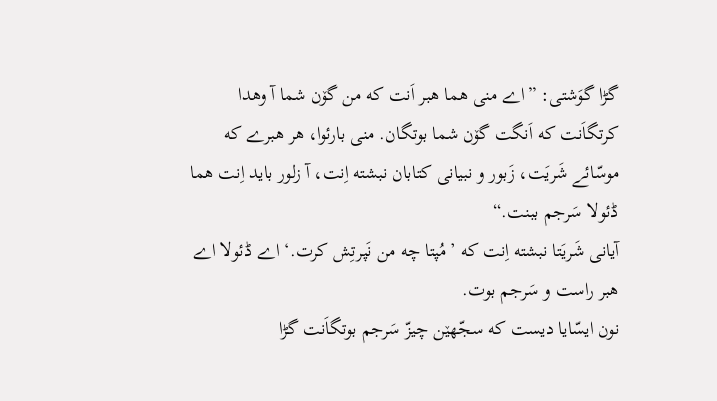گڑا گوَشتی: ”اے منی هما هبر اَنت که من گۆن شما آ وهدا کرتگاَنت که اَنگت گۆن شما بوتگان. منی بارئوا، هر هبرے که موسّائے شَریَت، زَبور و نبیانی کتابان نبشته اِنت، آ زلور باید اِنت هما ڈئولا سَرجم ببنت.“
آیانی شَریَتا نبشته اِنت که ’مُپتا چه من نَپرتِش کرت.‘ اے ڈئولا اے هبر راست و سَرجم بوت.
نون ایسّایا دیست که سجّهێن چیزّ سَرجم بوتگاَنت گڑا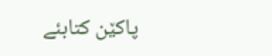پاکێن کتابئے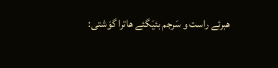هبرئے راست و سَرجم بئیَگئے هاترا گوَشتی: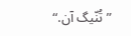”تُنّیگ آن.“